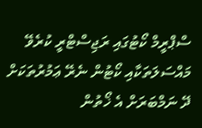ސްޕްރީމް ކޯޓުގައި ރަޖިސްޓްރީ ކުރެވޭ މައްސަލަތަކާއި ކޯޓުން ނެރޭ ޢަމުރުތަކަށް ދޭ ނަމްބަރަށް އެ ޚޯތުން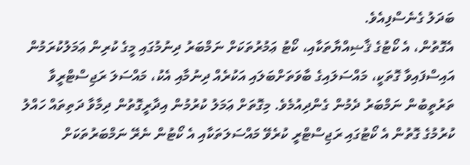ބަދަލު ގެނެސްފިއެވެ.
އެގޮތުން، އެ ކޯޓުގެ ޤާޟިއްޔާތަކާއި، ކޯޓު ޢަމުރުތަކަށް ނަމްބަރު ދިނުމުގައި މީގެ ކުރިން ޢަމަލުކުރަމުން އައިސްފައިވާ ގޮތަކީ، މައްސަލައިގެ ބާވަތަށްބަލައި އަކުރެއް ދިނުމާއި އެކު، މައްސަލަ ރަޖިސްޓްރީވާ ތަރުތީބުން ނަމްބަރު ދެމުން ގެންދިއުމެވެ. މިގޮތަށް ޢަމަލު ކުރުމުން އިދާރީގޮތުން ދިމާވާ ދަތިތައް ހައްލު ކުރުމުގެ ގޮތުން އެ ކޯޓުގައި ރަޖިސްޓްރީ ކުރެވޭ މައްސަލަތަކާއި އެ ކޯޓުން ނެރޭ ނަމްބަރުތަކަށް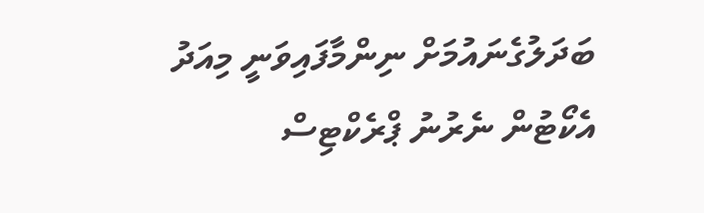ބަދަލުގެނައުމަށް ނިންމާފައިވަނީ މިއަދު އެކޯޓުން ނެރުނު ޕްރެކްޓިސް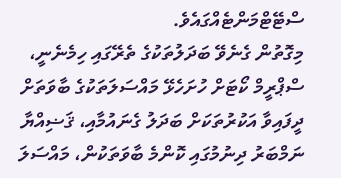ސްޓޭޓްމަންޓެއްގައެވެ.
މިގޮތުން ގެނެވޭ ބަދަލުތަކުގެ ތެރޭގައި ހިމެނެނީ، ސްޕްރީމް ކޯޓަށް ހުށަހެޅޭ މައްސަލަތަކުގެ ބާވަތަށް ދީފައިވާ އަކުރުތަކަށް ބަދަލު ގެނައުމާއި، ޤަޟިއްޔާ ނަމްބަރު ދިނުމުގައި ކޮންމެ ބާވަތަކުން، މައްސަލަ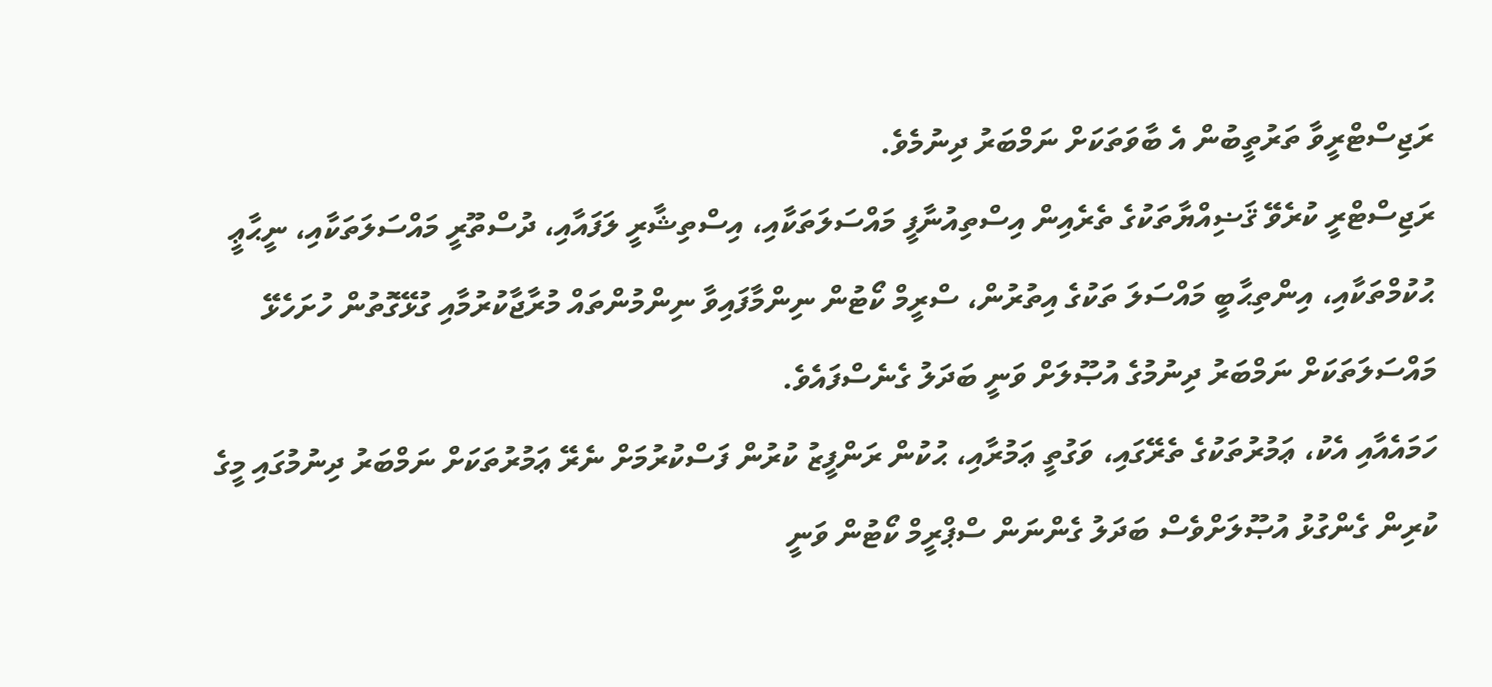ރަޖިސްޓްރީވާ ތަރުތީބުން އެ ބާވަތަކަށް ނަމްބަރު ދިނުމެވެ.
ރަޖިސްޓްރީ ކުރެވޭ ޤަޟިއްޔާތަކުގެ ތެރެއިން އިސްތިއުނާފީ މައްސަލަތަކާއި، އިސްތިޝާރީ ލަފައާއި، ދުސްތޫރީ މައްސަލަތަކާއި، ނީޙާޢީ ޙުކުމްތަކާއި، އިންތިޙާބީ މައްސަލަ ތަކުގެ އިތުރުން، ސްރީމް ކޯޓުން ނިންމާފައިވާ ނިންމުންތައް މުރާޖާކުރުމާއި ގުޅޭގޮތުން ހުށަހެޅޭ މައްސަލަތަކަށް ނަމްބަރު ދިނުމުގެ އުޞޫލަށް ވަނީ ބަދަލު ގެނެސްފައެވެ.
ހަމައެއާއި އެކު، ޢަމުރުތަކުގެ ތެރޭގައި، ވަގުތީ ޢަމުރާއި، ޙުކުން ރަންފީޒު ކުރުން ފަސްކުރުމަށް ނެރޭ ޢަމުރުތަކަށް ނަމްބަރު ދިނުމުގައި މީގެ ކުރިން ގެންގުޅު އުޞޫލަށްވެސް ބަދަލު ގެންނަން ސްޕްރީމް ކޯޓުން ވަނީ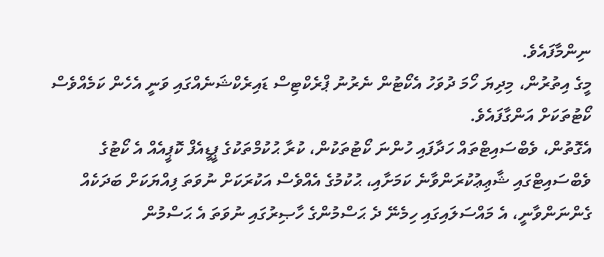ނިންމާފައެވެ.
މީގެ އިތުރުން، މިދިޔަ ހޯމަ ދުވަހު އެކޯޓުން ނެރުނު ޕްރެކްޓިސް ޑައިރެކްޝަނެއްގައި ވަނީ އެހެން ކަމެއްވެސް ކޯޓުތަކަށް އަންގާފައެވެ.
އެގޮތުން، ވެބްސައިޓްތައް ހަދާފައި ހުންނަ ކޯޓުތަކުން، ކުރާ ޙުކުމްތަކުގެ ޕީޑީއެފް ކޮޕީއެއް އެ ކޯޓުގެ ވެބްސައިޓްގައި ޝާޢިޢުކުރަންވާނެ ކަމަށާއި، ޙުކުމުގެ އެއްވެސް އަކުރަކަށް ނުވަތަ ފިއްޔަކަށް ބަދަކެއް ގެންނަންވާނީ، އެ މައްސަލައިގައި ހިމެނޭ ދެ ޙަސްމުންގެ ހާޞިރުގައި ނުވަތަ އެ ޙަސްމުން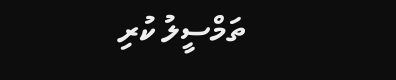ތަމްސީލު ކުރި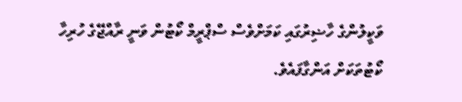ވަކީލުންގެ ހާޟިރުގައި ކަމަށްވެސް ސްޕްރީމް ކޯޓުން ވަނީ ރާއްޖޭގެ ހުރިހާ ކޯޓުތަކަށް އަންގާފައެވެ.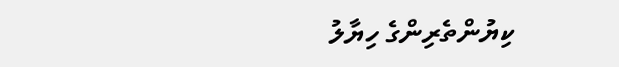ކިޔުންތެރިންގެ ހިޔާލު